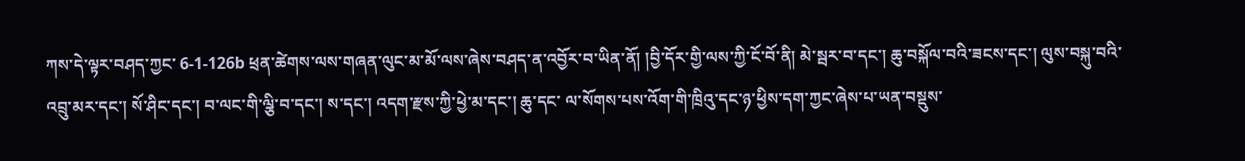ཀས་དེ་ལྟར་བཤད་ཀྱང་ 6-1-126b ཕྲན་ཚེགས་ལས་གཞན་ལུང་མ་མོ་ལས་ཞེས་བཤད་ན་འབྱོར་བ་ཡིན་ནོ། །བྱི་དོར་གྱི་ལས་ཀྱི་ངོ་བོ་ནི། མེ་སྦར་བ་དང་། ཆུ་བསྐོལ་བའི་ཟངས་དང་། ལུས་བསྐུ་བའི་འབྲུ་མར་དང་། སོ་ཤིང་དང་། བ་ལང་གི་ལྕི་བ་དང་། ས་དང་། འདག་རྫས་ཀྱི་ཕྱེ་མ་དང་། ཆུ་དང་ ལ་སོགས་པས་འོག་གི་ཁྲིའུ་དང་ཉ་ཕྱིས་དག་ཀྱང་ཞེས་པ་ཡན་བསྡུས་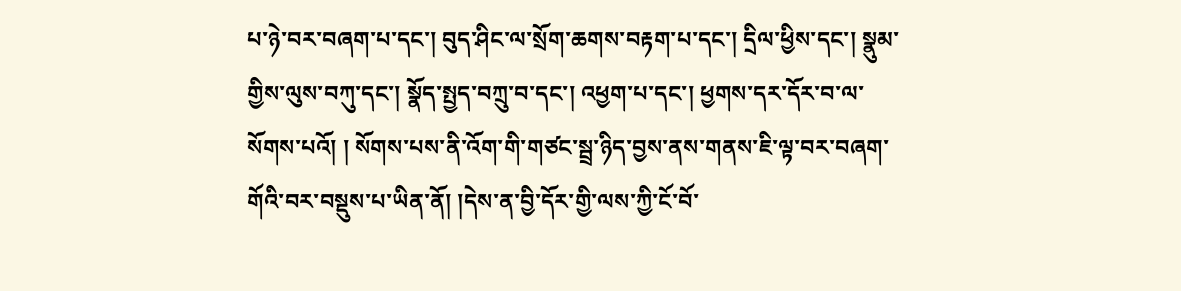པ་ཉེ་བར་བཞག་པ་དང་། བུད་ཤིང་ལ་སྲོག་ཆགས་བརྟག་པ་དང་། དྲིལ་ཕྱིས་དང་། སྣུམ་གྱིས་ལུས་བཀུ་དང་། སྣོད་སྤྱད་བཀྲུ་བ་དང་། འཕྱག་པ་དང་། ཕྱགས་དར་དོར་བ་ལ་སོགས་པའོ། ། སོགས་པས་ནི་འོག་གི་གཙང་སྦྲ་ཉིད་བྱས་ནས་གནས་ཇི་ལྟ་བར་བཞག་གོའི་བར་བསྡུས་པ་ཡིན་ནོ། །དེས་ན་བྱི་དོར་གྱི་ལས་ཀྱི་ངོ་བོ་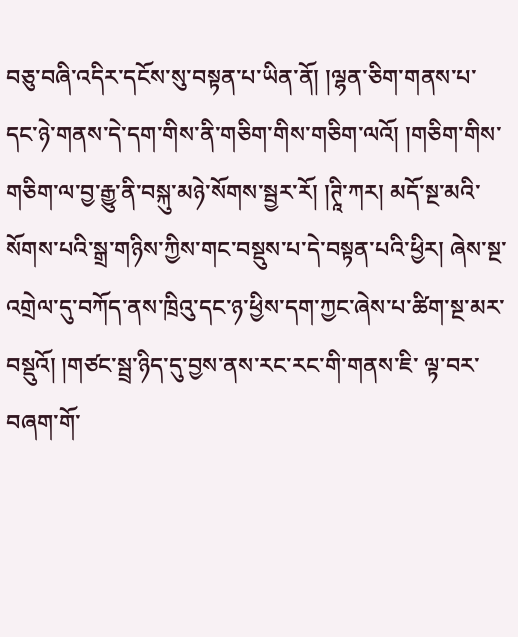བཅུ་བཞི་འདིར་དངོས་སུ་བསྟན་པ་ཡིན་ནོ། །ལྷན་ཅིག་གནས་པ་དང་ཉེ་གནས་དེ་དག་གིས་ནི་གཅིག་གིས་གཅིག་ལའོ། །གཅིག་གིས་ གཅིག་ལ་བྱ་རྒྱུ་ནི་བསྐུ་མཉེ་སོགས་སྦྱར་རོ། །ཊཱི་ཀར། མདོ་སྔ་མའི་སོགས་པའི་སྒྲ་གཉིས་ཀྱིས་གང་བསྡུས་པ་དེ་བསྟན་པའི་ཕྱིར། ཞེས་སྔ་འགྲེལ་དུ་བཀོད་ནས་ཁྲིའུ་དང་ཉ་ཕྱིས་དག་ཀྱང་ཞེས་པ་ཚིག་སྔ་མར་བསྡུའོ། །གཙང་སྦྲ་ཉིད་དུ་བྱས་ནས་རང་རང་གི་གནས་ཇི་ ལྟ་བར་བཞག་གོ་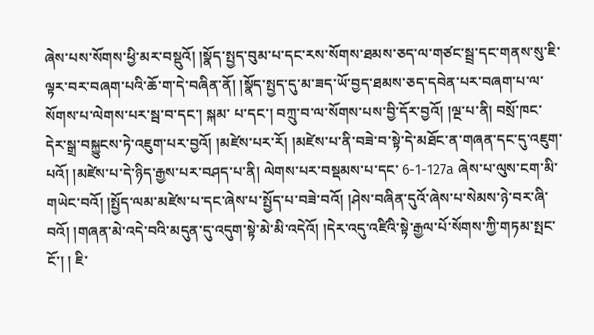ཞེས་པས་སོགས་ཕྱི་མར་བསྡུའོ། །སྣོད་སྤྱད་བུམ་པ་དང་རས་སོགས་ཐམས་ཅད་ལ་གཙང་སྦྲ་དང་གནས་སུ་ཇི་ལྟར་བར་བཞག་པའི་ཆོ་ག་དེ་བཞིན་ནོ། །སྣོད་སྤྱད་དུ་མ་ཟད་ཡོ་བྱད་ཐམས་ཅད་དབེན་པར་བཞག་པ་ལ་སོགས་པ་ལེགས་པར་སྦ་བ་དང་། སྐམ་ པ་དང་། བཀྲུ་བ་ལ་སོགས་པས་བྱི་དོར་བྱའོ། །ལྔ་པ་ནི། བསྲོ་ཁང་དེར་སྒྲ་བསྐྱུངས་ཏེ་འཇུག་པར་བྱའོ། །མཛེས་པར་རོ། །མཛེས་པ་ནི་བཟེ་བ་སྟེ་དེ་མཐོང་ན་གཞན་དང་དུ་འཇུག་པའོ། །མཛེས་པ་དེ་ཉིད་རྒྱས་པར་བཤད་པ་ནི། ལེགས་པར་བསྡམས་པ་དང་ 6-1-127a ཞེས་པ་ལུས་ངག་མི་གཡེང་བའོ། །སྤྱོད་ལམ་མཛེས་པ་དང་ཞེས་པ་སྤྱོད་པ་བཟེ་བའོ། །ཤེས་བཞིན་དུའོ་ཞེས་པ་སེམས་ཉེ་བར་ཞི་བའོ། །གཞན་མེ་འདེ་བའི་མདུན་དུ་འདུག་སྟེ་མེ་མི་འདེའོ། །དེར་འདུ་འཛིའི་སྟེ་རྒྱལ་པོ་སོགས་ཀྱི་གཏམ་སྤང་ངོ་། ། ཇི་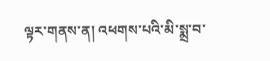ལྟར་གནས་ན། འཕགས་པའི་མི་སྨྲ་བ་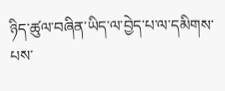ཉིད་ཚུལ་བཞིན་ཡིད་ལ་བྱེད་པ་ལ་དམིགས་པས་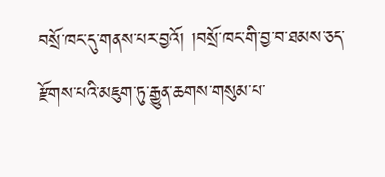བསྲོ་ཁང་དུ་གནས་པར་བྱའོ། །བསྲོ་ཁང་གི་བྱ་བ་ཐམས་ཅད་རྫོགས་པའི་མཇུག་ཏུ་རྒྱུན་ཆགས་གསུམ་པ་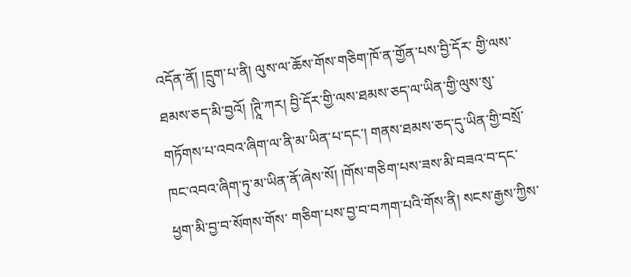འདོན་ནོ། །དྲུག་པ་ནི། ལུས་ལ་ཆོས་གོས་གཅིག་ཁོ་ན་གྱོན་པས་བྱི་དོར་ གྱི་ལས་ཐམས་ཅད་མི་བྱའོ། །ཊཱི་ཀར། བྱི་དོར་གྱི་ལས་ཐམས་ཅད་ལ་ཡིན་གྱི་ལུས་སུ་གཏོགས་པ་འབའ་ཞིག་ལ་ནི་མ་ཡིན་པ་དང་། གནས་ཐམས་ཅད་དུ་ཡིན་གྱི་བསྲོ་ཁང་འབའ་ཞིག་ཏུ་མ་ཡིན་ནོ་ཞེས་སོ། །གོས་གཅིག་པས་ཟས་མི་བཟའ་བ་དང་ཕྱག་མི་བྱ་བ་སོགས་གོས་ གཅིག་པས་བྱ་བ་བཀག་པའི་གོས་ནི། སངས་རྒྱས་ཀྱིས་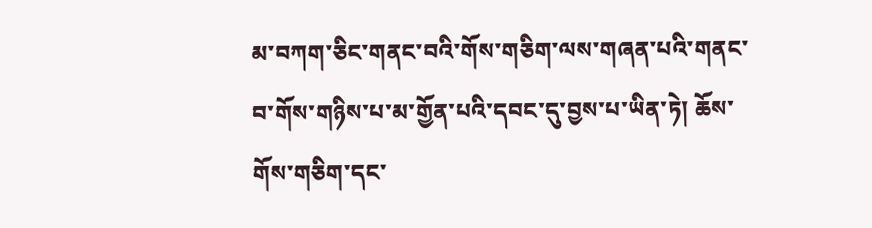མ་བཀག་ཅིང་གནང་བའི་གོས་གཅིག་ལས་གཞན་པའི་གནང་བ་གོས་གཉིས་པ་མ་གྱོན་པའི་དབང་དུ་བྱས་པ་ཡིན་ཏེ། ཆོས་གོས་གཅིག་དང་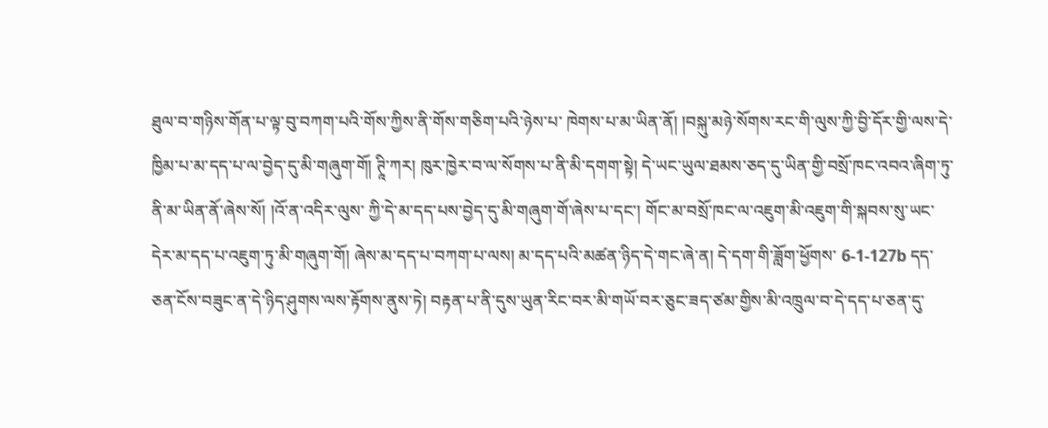ཐུལ་བ་གཉིས་གོན་པ་ལྟ་བུ་བཀག་པའི་གོས་ཀྱིས་ནི་གོས་གཅིག་པའི་ཉེས་པ་ ཁེགས་པ་མ་ཡིན་ནོ། །བསྐུ་མཉེ་སོགས་རང་གི་ལུས་ཀྱི་བྱི་དོར་གྱི་ལས་དེ་ཁྱིམ་པ་མ་དད་པ་ལ་བྱེད་དུ་མི་གཞུག་གོ། ཊཱི་ཀར། ཁུར་ཁྱེར་བ་ལ་སོགས་པ་ནི་མི་དགག་སྟེ། དེ་ཡང་ཡུལ་ཐམས་ཅད་དུ་ཡིན་གྱི་བསྲོ་ཁང་འབའ་ཞིག་ཏུ་ནི་མ་ཡིན་ནོ་ཞེས་སོ། །འོ་ན་འདིར་ལུས་ ཀྱི་དེ་མ་དད་པས་བྱེད་དུ་མི་གཞུག་གོ་ཞེས་པ་དང་། གོང་མ་བསྲོ་ཁང་ལ་འཇུག་མི་འཇུག་གི་སྐབས་སུ་ཡང་དེར་མ་དད་པ་འཇུག་ཏུ་མི་གཞུག་གོ། ཞེས་མ་དད་པ་བཀག་པ་ལས། མ་དད་པའི་མཚན་ཉིད་དེ་གང་ཞེ་ན། དེ་དག་གི་ཟློག་ཕྱོགས་ 6-1-127b དད་ཅན་ངོས་བཟུང་ན་དེ་ཉིད་ཤུགས་ལས་རྟོགས་ནུས་ཏེ། བརྟན་པ་ནི་དུས་ཡུན་རིང་བར་མི་གཡོ་བར་ཅུང་ཟད་ཙམ་གྱིས་མི་འཁྲུལ་བ་དེ་དད་པ་ཅན་དུ་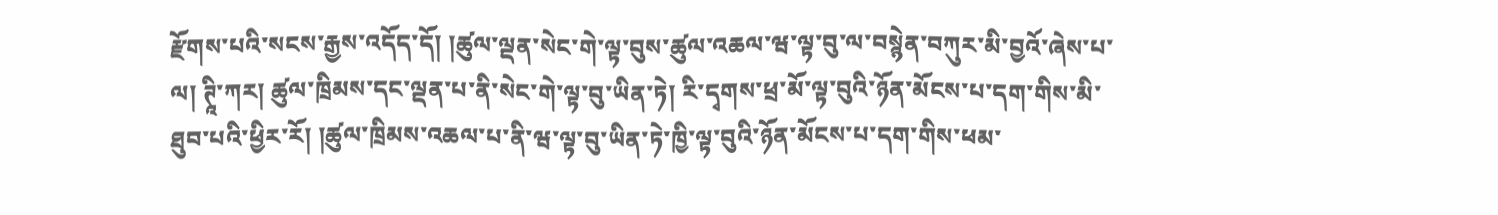རྫོགས་པའི་སངས་རྒྱས་འདོད་དོ། །ཚུལ་ལྡན་སེང་གེ་ལྟ་བུས་ཚུལ་འཆལ་ཝ་ལྟ་བུ་ལ་བསྙེན་བཀུར་མི་བྱའོ་ཞེས་པ་ལ། ཊཱི་ཀར། ཚུལ་ཁྲིམས་དང་ལྡན་པ་ནི་སེང་གེ་ལྟ་བུ་ཡིན་ཏེ། རི་དྭགས་ཕྲ་མོ་ལྟ་བུའི་ཉོན་མོངས་པ་དག་གིས་མི་ཐུབ་པའི་ཕྱིར་རོ། །ཚུལ་ཁྲིམས་འཆལ་པ་ནི་ཝ་ལྟ་བུ་ཡིན་ཏེ་ཁྱི་ལྟ་བུའི་ཉོན་མོངས་པ་དག་གིས་ཕམ་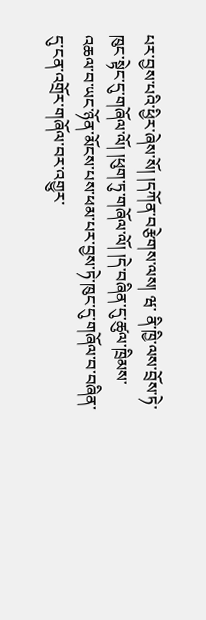པར་བྱས་པའི་ཕྱིར་ཞེས་སོ། །དཀོན་བརྩེགས་ལས། ཝ་ ནི་ཁྱི་ལས་བྲོས་ཏེ་ཁུང་སྟེང་དུ་གཞོལ་ལོ། །ཕུག་ཏུ་གཞོལ་ལོ། །དེ་བཞིན་དུ་ཚུལ་ཁྲིམས་འཆལ་བ་ཡང་ཉོན་མོངས་པས་ཕམ་པར་བྱས་ཏེ་ཁུང་དུ་གཞོལ་བ་བཞིན་དུ་ངན་འགྲོར་གཞོལ་བར་འགྱུར་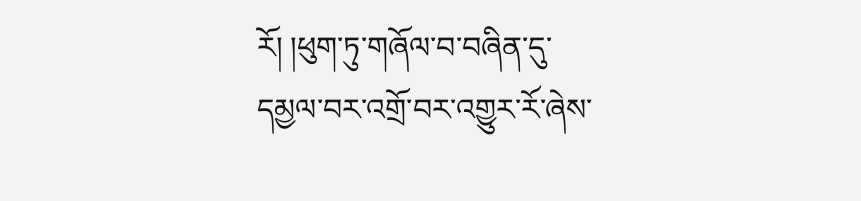རོ། །ཕུག་ཏུ་གཞོལ་བ་བཞིན་དུ་དམྱལ་བར་འགྲོ་བར་འགྱུར་རོ་ཞེས་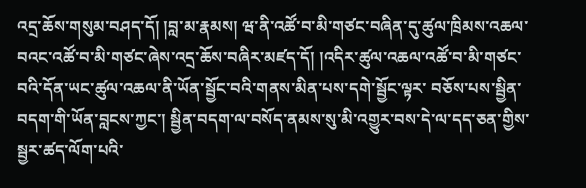འདྲ་ཆོས་གསུམ་བཤད་དོ། །བླ་མ་རྣམས། ཝ་ནི་འཚོ་བ་མི་གཙང་བཞིན་དུ་ཚུལ་ཁྲིམས་འཆལ་བའང་འཚོ་བ་མི་གཙང་ཞེས་འདྲ་ཆོས་བཞིར་མཛད་དོ། །འདིར་ཚུལ་འཆལ་འཚོ་བ་མི་གཙང་བའི་དོན་ཡང་ཚུལ་འཆལ་ནི་ཡོན་སྦྱོང་བའི་གནས་མིན་པས་དགེ་སྦྱོང་ལྟར་ བཅོས་པས་སྦྱིན་བདག་གི་ཡོན་བླངས་ཀྱང་། སྦྱིན་བདག་ལ་བསོད་ནམས་སུ་མི་འགྱུར་བས་དེ་ལ་དད་ཅན་གྱིས་སྦྱར་ཚད་ལོག་པའི་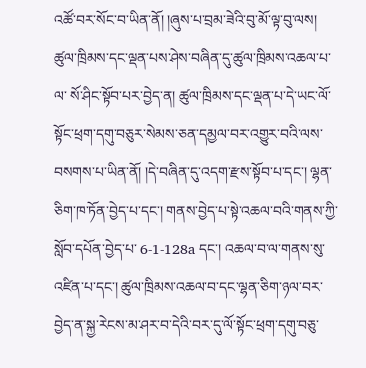འཚོ་བར་སོང་བ་ཡིན་ནོ། །ཞུས་པ་བྲམ་ཟེའི་བུ་མོ་ལྟ་བུ་ལས། ཚུལ་ཁྲིམས་དང་ལྡན་པས་ཤེས་བཞིན་དུ་ཚུལ་ཁྲིམས་འཆལ་པ་ལ་ སོ་ཤིང་སྟོབ་པར་བྱེད་ན། ཚུལ་ཁྲིམས་དང་ལྡན་པ་དེ་ཡང་ལོ་སྟོང་ཕྲག་དགུ་བཅུར་སེམས་ཅན་དམྱལ་བར་འགྱུར་བའི་ལས་བསགས་པ་ཡིན་ནོ། །དེ་བཞིན་དུ་འདག་རྫས་སྟོབ་པ་དང་། ལྷན་ཅིག་ཁ་ཏོན་བྱེད་པ་དང་། གནས་བྱེད་པ་སྟེ་འཆལ་བའི་གནས་ཀྱི་སློབ་དཔོན་བྱེད་པ་ 6-1-128a དང་། འཆལ་བ་ལ་གནས་སུ་འཛིན་པ་དང་། ཚུལ་ཁྲིམས་འཆལ་བ་དང་ལྷན་ཅིག་ཉལ་བར་བྱེད་ན་སྐྱ་རེངས་མ་ཤར་བ་དེའི་བར་དུ་ལོ་སྟོང་ཕྲག་དགུ་བཅུ་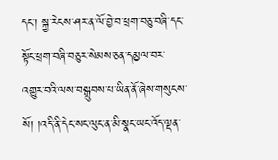དང་། སྐྱ་རེངས་ཤར་ན་ལོ་བྱེ་བ་ཕྲག་བཅུ་བཞི་དང་སྟོང་ཕྲག་བཞི་བཅུར་སེམས་ཅན་དམྱལ་བར་ འགྱུར་བའི་ལས་བསྒྲུབས་པ་ཡིན་ནོ་ཞེས་གསུངས་སོ། །འདི་ནི་དེང་སང་ལུང་ན་མི་སྣང་ཡང་འོད་ལྡན་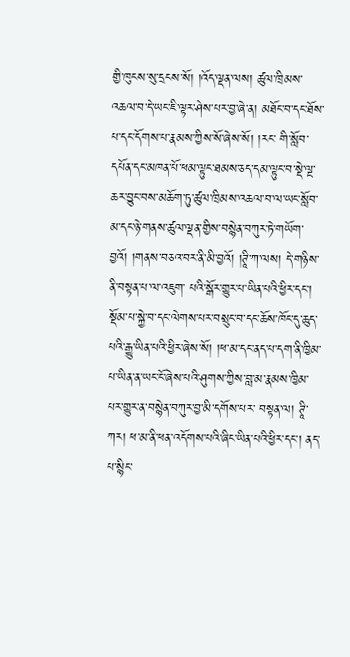གྱི་ཁུངས་སུ་དྲངས་སོ། །འོད་ལྡན་ལས། ཚུལ་ཁྲིམས་འཆལ་བ་དེ་ཡང་ཇི་ལྟར་ཤེས་པར་བྱ་ཞེ་ན། མཐོང་བ་དང་ཐོས་པ་དང་དོགས་པ་རྣམས་ཀྱིས་སོ་ཞེས་སོ། །རང་ གི་སློབ་དཔོན་དང་མཁན་པོ་ཕམ་ལྟུང་ཐམས་ཅད་དམ་ལྟུང་བ་སྡེ་ལྔ་ཆར་བྱུང་བས་མཆོག་ཏུ་ཚུལ་ཁྲིམས་འཆལ་བ་ལ་ཡང་སློབ་མ་དང་ཉེ་གནས་ཚུལ་ལྡན་གྱིས་བསྙེན་བཀུར་ཏེ་གཡོག་བྱའོ། །གནས་བཅའ་བར་ནི་མི་བྱའོ། །ཊཱི་ཀ་ལས། དེ་གཉིས་ནི་བསྟན་པ་ལ་འཇུག་ པའི་སྒོར་གྱུར་པ་ཡིན་པའི་ཕྱིར་དང་། སྡོམ་པ་སྐྱེ་བ་དང་ལེགས་པར་བསྲུང་བ་དང་ཆོས་ཁོང་དུ་ཆུད་པའི་རྒྱུ་ཡིན་པའི་ཕྱིར་ཞེས་སོ། །ཕ་མ་དང་ནད་པ་དག་ནི་ཁྱིམ་པ་ཡིན་ན་ཡང་ངོ་ཞེས་པའི་ཤུགས་ཀྱིས་བླ་མ་རྣམས་ཁྱིམ་པར་གྱུར་ན་བསྙེན་བཀུར་བྱ་མི་དགོས་པར་ བསྟན་ལ། ཊཱི་ཀར། ཕ་མ་ནི་ཕན་འདོགས་པའི་ཞིང་ཡིན་པའི་ཕྱིར་དང་། ནད་པ་སྙིང་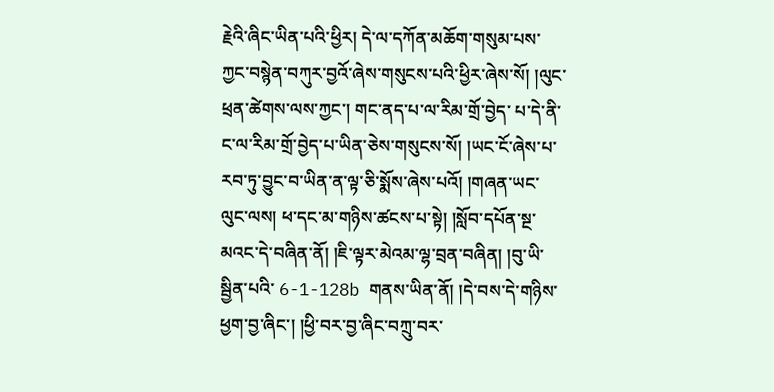རྗེའི་ཞིང་ཡིན་པའི་ཕྱིར། དེ་ལ་དཀོན་མཆོག་གསུམ་པས་ཀྱང་བསྙེན་བཀུར་བྱའོ་ཞེས་གསུངས་པའི་ཕྱིར་ཞེས་སོ། །ལུང་ཕྲན་ཚེགས་ལས་ཀྱང་། གང་ནད་པ་ལ་རིམ་གྲོ་བྱེད་ པ་དེ་ནི་ང་ལ་རིམ་གྲོ་བྱེད་པ་ཡིན་ཅེས་གསུངས་སོ། །ཡང་ངོ་ཞེས་པ་རབ་ཏུ་བྱུང་བ་ཡིན་ན་ལྟ་ཅི་སྨོས་ཞེས་པའོ། །གཞན་ཡང་ལུང་ལས། ཕ་དང་མ་གཉིས་ཚངས་པ་སྟེ། །སློབ་དཔོན་སྔ་མའང་དེ་བཞིན་ནོ། །ཇི་ལྟར་མེའམ་ལྷ་བྲན་བཞིན། །བུ་ཡི་སྦྱིན་པའི་ 6-1-128b གནས་ཡིན་ནོ། །དེ་བས་དེ་གཉིས་ཕྱག་བྱ་ཞིང་། །ཕྱི་བར་བྱ་ཞིང་བཀྲུ་བར་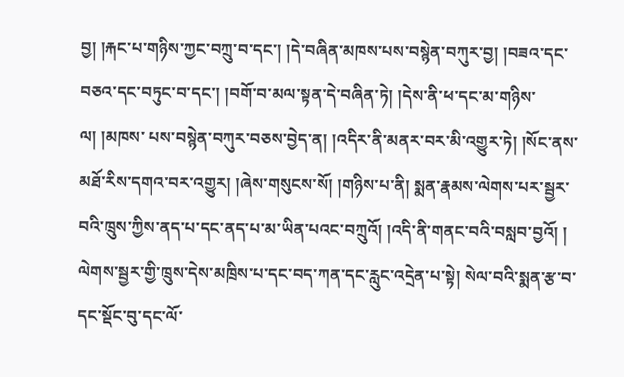བྱ། །རྐང་པ་གཉིས་ཀྱང་བཀྲུ་བ་དང་། །དེ་བཞིན་མཁས་པས་བསྙེན་བཀུར་བྱ། །བཟའ་དང་བཅའ་དང་བཏུང་བ་དང་། །བགོ་བ་མལ་སྟན་དེ་བཞིན་ཏེ། །དེས་ནི་ཕ་དང་མ་གཉིས་ལ། །མཁས་ པས་བསྙེན་བཀུར་བཅས་བྱེད་ན། །འདིར་ནི་མནར་བར་མི་འགྱུར་ཏེ། །སོང་ནས་མཐོ་རིས་དགའ་བར་འགྱུར། །ཞེས་གསུངས་སོ། །གཉིས་པ་ནི། སྨན་རྣམས་ལེགས་པར་སྦྱར་བའི་ཁྲུས་ཀྱིས་ནད་པ་དང་ནད་པ་མ་ཡིན་པའང་བཀྲུའོ། །འདི་ནི་གནང་བའི་བསླབ་བྱའོ། ། ལེགས་སྦྱར་གྱི་ཁྲུས་དེས་མཁྲིས་པ་དང་བད་ཀན་དང་རླུང་འདྲེན་པ་སྟེ། སེལ་བའི་སྨན་རྩ་བ་དང་སྡོང་བུ་དང་ལོ་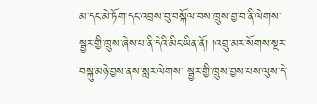མ་དང་མེ་ཏོག་དང་འབྲས་བུ་བསྐོལ་བས་ཁྲུས་བྱ་བ་ནི་ལེགས་སྦྱར་གྱི་ཁྲུས་ཞེས་པ་ནི་དེའི་མིང་ཡིན་ནོ། །འབྲུ་མར་སོགས་སྔར་བསྐུ་མཉེ་བྱས་ནས་སླར་ལེགས་ སྦྱར་གྱི་ཁྲུས་བྱས་པས་ལུས་དེ་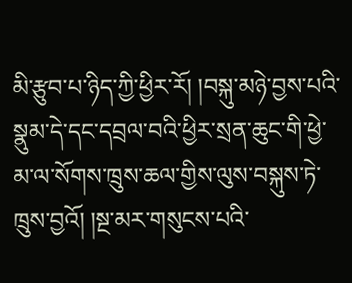མི་རྩུབ་པ་ཉིད་ཀྱི་ཕྱིར་རོ། །བསྐུ་མཉེ་བྱས་པའི་སྣུམ་དེ་དང་དབྲལ་བའི་ཕྱིར་སྲན་ཆུང་གི་ཕྱེ་མ་ལ་སོགས་ཁྲུས་ཆལ་གྱིས་ལུས་བསྐུས་ཏེ་ཁྲུས་བྱའོ། །སྔ་མར་གསུངས་པའི་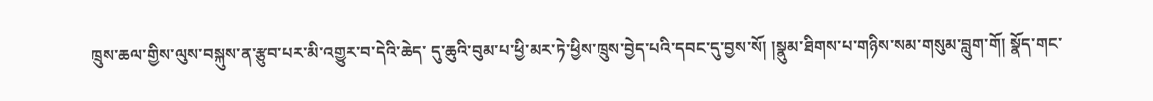ཁྲུས་ཆལ་གྱིས་ལུས་བསྐུས་ན་རྩུབ་པར་མི་འགྱུར་བ་དེའི་ཆེད་ དུ་ཆུའི་བུམ་པ་ཕྱི་མར་ཏེ་ཕྱིས་ཁྲུས་བྱེད་པའི་དབང་དུ་བྱས་སོ། །སྣུམ་ཐིགས་པ་གཉིས་སམ་གསུམ་བླུག་གོ། སྣོད་གང་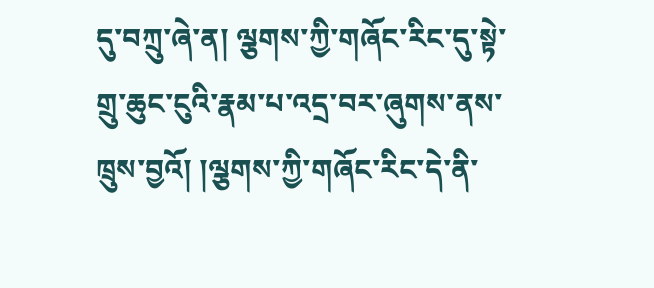དུ་བཀྲུ་ཞེ་ན། ལྕགས་ཀྱི་གཞོང་རིང་དུ་སྟེ་གྲུ་ཆུང་ངུའི་རྣམ་པ་འདྲ་བར་ཞུགས་ནས་ཁྲུས་བྱའོ། །ལྕགས་ཀྱི་གཞོང་རིང་དེ་ནི་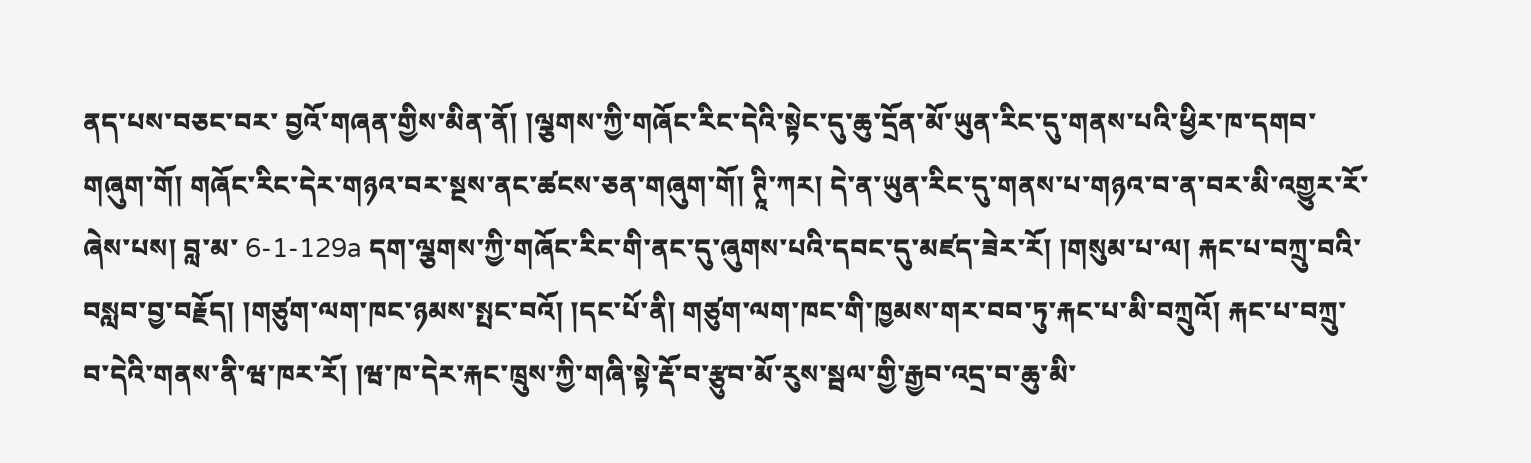ནད་པས་བཅང་བར་ བྱའོ་གཞན་གྱིས་མིན་ནོ། །ལྕགས་ཀྱི་གཞོང་རིང་དེའི་སྟེང་དུ་ཆུ་དྲོན་མོ་ཡུན་རིང་དུ་གནས་པའི་ཕྱིར་ཁ་དགབ་གཞུག་གོ། གཞོང་རིང་དེར་གཉའ་བར་སྔས་ནང་ཚངས་ཅན་གཞུག་གོ། ཊཱི་ཀར། དེ་ན་ཡུན་རིང་དུ་གནས་པ་གཉའ་བ་ན་བར་མི་འགྱུར་རོ་ཞེས་པས། བླ་མ་ 6-1-129a དག་ལྕགས་ཀྱི་གཞོང་རིང་གི་ནང་དུ་ཞུགས་པའི་དབང་དུ་མཛད་ཟེར་རོ། །གསུམ་པ་ལ། རྐང་པ་བཀྲུ་བའི་བསླབ་བྱ་བརྗོད། །གཙུག་ལག་ཁང་ཉམས་སྤང་བའོ། །དང་པོ་ནི། གཙུག་ལག་ཁང་གི་ཁྱམས་གར་བབ་ཏུ་རྐང་པ་མི་བཀྲུའོ། རྐང་པ་བཀྲུ་བ་དེའི་གནས་ནི་ཝ་ཁར་རོ། །ཝ་ཁ་དེར་རྐང་ཁྲུས་ཀྱི་གཞི་སྟེ་རྡོ་བ་རྩུབ་མོ་རུས་སྦལ་གྱི་རྒྱབ་འདྲ་བ་ཆུ་མི་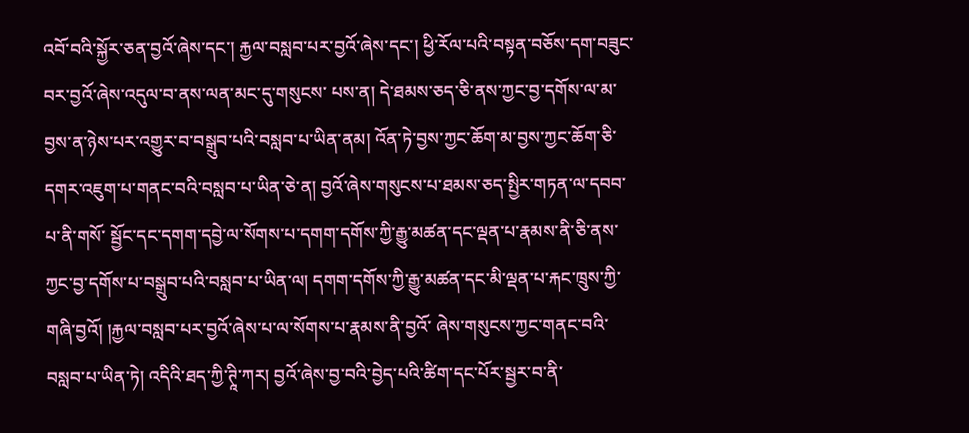འབོ་བའི་སྐྱོར་ཅན་བྱའོ་ཞེས་དང་། རྐྱལ་བསླབ་པར་བྱའོ་ཞེས་དང་། ཕྱི་རོལ་པའི་བསྟན་བཅོས་དག་བཟུང་བར་བྱའོ་ཞེས་འདུལ་བ་ནས་ལན་མང་དུ་གསུངས་ པས་ན། དེ་ཐམས་ཅད་ཅི་ནས་ཀྱང་བྱ་དགོས་ལ་མ་བྱས་ན་ཉེས་པར་འགྱུར་བ་བསྒྲུབ་པའི་བསླབ་པ་ཡིན་ནམ། འོན་ཏེ་བྱས་ཀྱང་ཆོག་མ་བྱས་ཀྱང་ཆོག་ཅི་དགར་འཇུག་པ་གནང་བའི་བསླབ་པ་ཡིན་ཅེ་ན། བྱའོ་ཞེས་གསུངས་པ་ཐམས་ཅད་སྤྱིར་གཏན་ལ་དབབ་པ་ནི་གསོ་ སྦྱོང་དང་དགག་དབྱེ་ལ་སོགས་པ་དགག་དགོས་ཀྱི་རྒྱུ་མཚན་དང་ལྡན་པ་རྣམས་ནི་ཅི་ནས་ཀྱང་བྱ་དགོས་པ་བསྒྲུབ་པའི་བསླབ་པ་ཡིན་ལ། དགག་དགོས་ཀྱི་རྒྱུ་མཚན་དང་མི་ལྡན་པ་རྐང་ཁྲུས་ཀྱི་གཞི་བྱའོ། །རྐྱལ་བསླབ་པར་བྱའོ་ཞེས་པ་ལ་སོགས་པ་རྣམས་ནི་བྱའོ་ ཞེས་གསུངས་ཀྱང་གནང་བའི་བསླབ་པ་ཡིན་ཏེ། འདིའི་ཐད་ཀྱི་ཊཱི་ཀར། བྱའོ་ཞེས་བྱ་བའི་བྱེད་པའི་ཚིག་དང་པོར་སྦྱར་བ་ནི་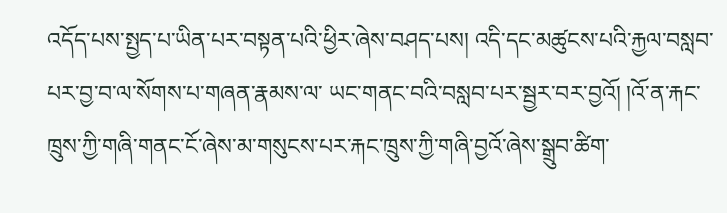འདོད་པས་སྤྱད་པ་ཡིན་པར་བསྟན་པའི་ཕྱིར་ཞེས་བཤད་པས། འདི་དང་མཚུངས་པའི་རྐྱལ་བསླབ་པར་བྱ་བ་ལ་སོགས་པ་གཞན་རྣམས་ལ་ ཡང་གནང་བའི་བསླབ་པར་སྦྱར་བར་བྱའོ། །འོ་ན་རྐང་ཁྲུས་ཀྱི་གཞི་གནང་ངོ་ཞེས་མ་གསུངས་པར་རྐང་ཁྲུས་ཀྱི་གཞི་བྱའོ་ཞེས་སྒྲུབ་ཚིག་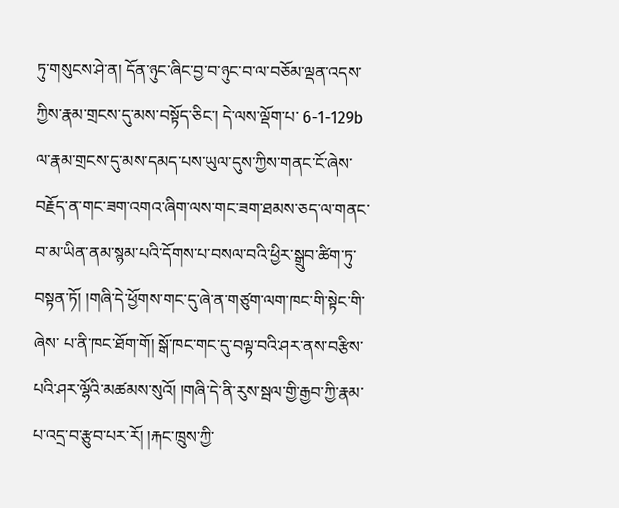ཏུ་གསུངས་ཤེ་ན། དོན་ཉུང་ཞིང་བྱ་བ་ཉུང་བ་ལ་བཅོམ་ལྡན་འདས་ཀྱིས་རྣམ་གྲངས་དུ་མས་བསྟོད་ཅིང་། དེ་ལས་ལྡོག་པ་ 6-1-129b ལ་རྣམ་གྲངས་དུ་མས་དམད་པས་ཡུལ་དུས་ཀྱིས་གནང་ངོ་ཞེས་བརྗོད་ན་གང་ཟག་འགའ་ཞིག་ལས་གང་ཟག་ཐམས་ཅད་ལ་གནང་བ་མ་ཡིན་ནམ་སྙམ་པའི་དོགས་པ་བསལ་བའི་ཕྱིར་སྒྲུབ་ཚིག་ཏུ་བསྟན་ཏོ། །གཞི་དེ་ཕྱོགས་གང་དུ་ཞེ་ན་གཙུག་ལག་ཁང་གི་སྟེང་གི་ཞེས་ པ་ནི་ཁང་ཐོག་གོ། སྒོ་ཁང་གང་དུ་བལྟ་བའི་ཤར་ནས་བརྩིས་པའི་ཤར་ལྷོའི་མཚམས་སུའོ། །གཞི་དེ་ནི་རུས་སྦལ་གྱི་རྒྱབ་ཀྱི་རྣམ་པ་འདྲ་བ་རྩུབ་པར་རོ། །རྐང་ཁྲུས་ཀྱི་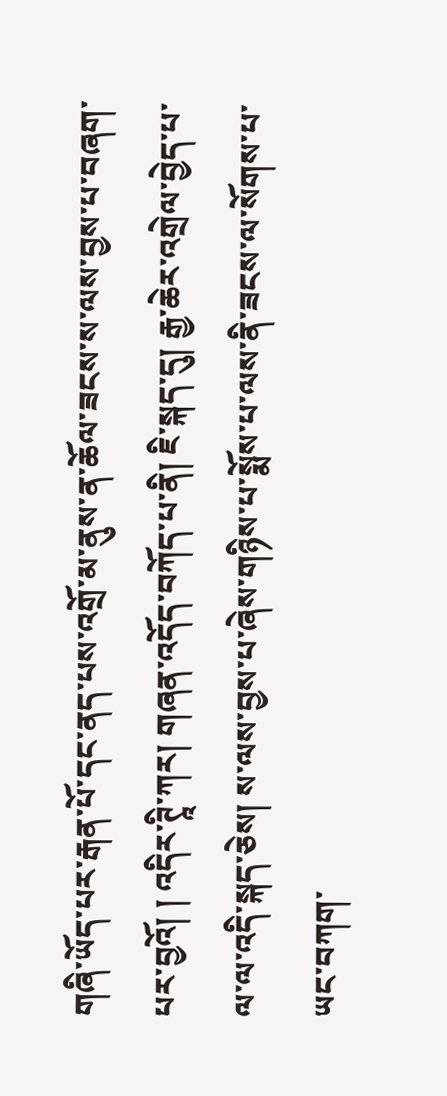གཞི་ཡོད་པར་རྒན་པོ་དང་ནད་པས་འགྲོ་མ་ནུས་ན་ཆོལ་ཟངས་ས་ལས་བྱས་པ་བཞག་པར་བྱའོ། ། འདིར་ཊཱི་ཀར། གཞན་འདོད་བཀོད་པ་ནི། ཇི་སྐད་དུ། རྒྱ་ཆེར་འགྲེལ་བྱེད་པ་ལ་ལ་འདི་སྐད་ཅེས། ས་ལས་བྱས་པ་ཞེས་གཉིས་པ་སྨོས་པ་ལས་ནི་ཟངས་ལ་སོགས་པ་ཡང་བཀག་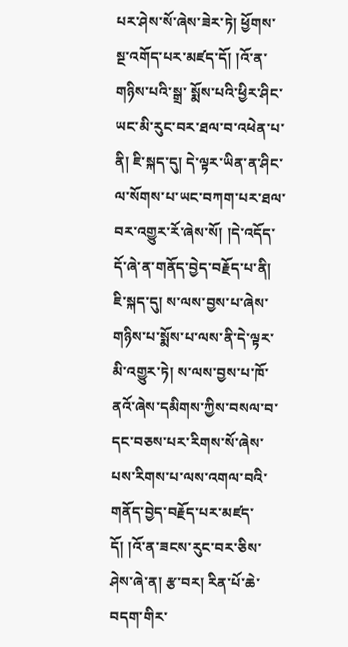པར་ཤེས་སོ་ཞེས་ཟེར་ཏེ། ཕྱོགས་སྔ་འགོད་པར་མཛད་དོ། །འོ་ན་གཉིས་པའི་སྒྲ་ སྨོས་པའི་ཕྱིར་ཤིང་ཡང་མི་རུང་བར་ཐལ་བ་འཕེན་པ་ནི། ཇི་སྐད་དུ། དེ་ལྟར་ཡིན་ན་ཤིང་ལ་སོགས་པ་ཡང་བཀག་པར་ཐལ་བར་འགྱུར་རོ་ཞེས་སོ། །དེ་འདོད་དོ་ཞེ་ན་གནོད་བྱེད་བརྗོད་པ་ནི། ཇི་སྐད་དུ། ས་ལས་བྱས་པ་ཞེས་གཉིས་པ་སྨོས་པ་ལས་ནི་དེ་ལྟར་ མི་འགྱུར་ཏེ། ས་ལས་བྱས་པ་ཁོ་ནའོ་ཞེས་དམིགས་ཀྱིས་བསལ་བ་དང་བཅས་པར་རིགས་སོ་ཞེས་པས་རིགས་པ་ལས་འགལ་བའི་གནོད་བྱེད་བརྗོད་པར་མཛད་དོ། །འོ་ན་ཟངས་རུང་བར་ཅིས་ཤེས་ཞེ་ན། རྩ་བར། རིན་པོ་ཆེ་བདག་གིར་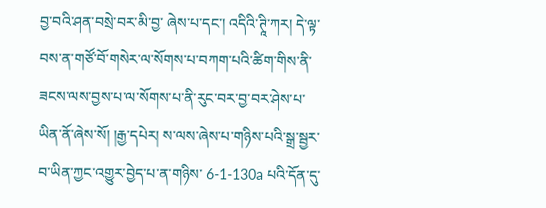བྱ་བའི་ཤན་བསྲེ་བར་མི་བྱ་ ཞེས་པ་དང་། འདིའི་ཊཱི་ཀར། དེ་ལྟ་བས་ན་གཙོ་བོ་གསེར་ལ་སོགས་པ་བཀག་པའི་ཚིག་གིས་ནི་ཟངས་ལས་བྱས་པ་ལ་སོགས་པ་ནི་རུང་བར་བྱ་བར་ཤེས་པ་ཡིན་ནོ་ཞེས་སོ། །རྒྱ་དཔེར། ས་ལས་ཞེས་པ་གཉིས་པའི་སྒྲ་སྦྱར་བ་ཡིན་ཀྱང་འགྱུར་བྱེད་པ་ན་གཉིས་ 6-1-130a པའི་དོན་དུ་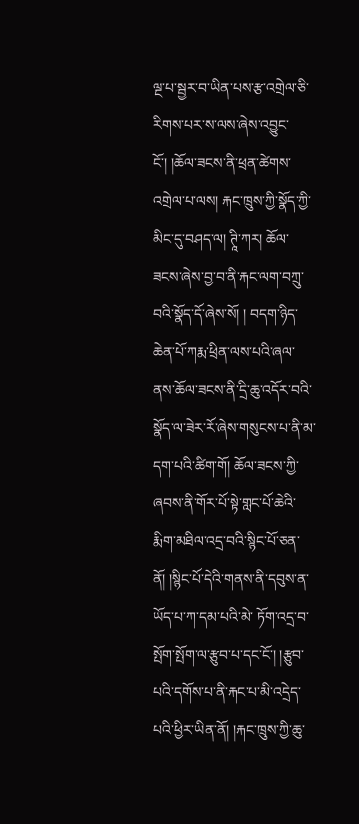ལྔ་པ་སྦྱར་བ་ཡིན་པས་རྩ་འགྲེལ་ཅི་རིགས་པར་ས་ལས་ཞེས་འབྱུང་ངོ་། །ཆོལ་ཟངས་ནི་ཕྲན་ཚེགས་འགྲེལ་པ་ལས། རྐང་ཁྲུས་ཀྱི་སྣོད་ཀྱི་མིང་དུ་བཤད་ལ། ཊཱི་ཀར། ཆོལ་ཟངས་ཞེས་བྱ་བ་ནི་རྐང་ལག་བཀྲུ་བའི་སྣོད་དོ་ཞེས་སོ། ། བདག་ཉིད་ཆེན་པོ་ཀརྨ་ཕྲིན་ལས་པའི་ཞལ་ནས་ཆོལ་ཟངས་ནི་དྲི་ཆུ་འདོར་བའི་སྣོད་ལ་ཟེར་རོ་ཞེས་གསུངས་པ་ནི་མ་དག་པའི་ཚིག་གོ། ཆོལ་ཟངས་ཀྱི་ཞབས་ནི་གོར་པོ་སྟེ་གླང་པོ་ཆེའི་རྨིག་མཐིལ་འདྲ་བའི་སྙིང་པོ་ཅན་ནོ། །སྙིང་པོ་དེའི་གནས་ནི་དབུས་ན་ཡོད་པ་ཀ་དམ་པའི་མེ་ ཏོག་འདྲ་བ་སྤོག་སྤོག་ལ་རྩུབ་པ་དང་ངོ་། །རྩུབ་པའི་དགོས་པ་ནི་རྐང་པ་མི་འདྲེད་པའི་ཕྱིར་ཡིན་ནོ། །རྐང་ཁྲུས་ཀྱི་ཆུ་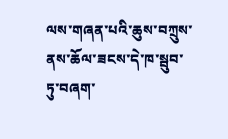ལས་གཞན་པའི་ཆུས་བཀྲུས་ནས་ཆོལ་ཟངས་དེ་ཁ་སྦུབ་ཏུ་བཞག་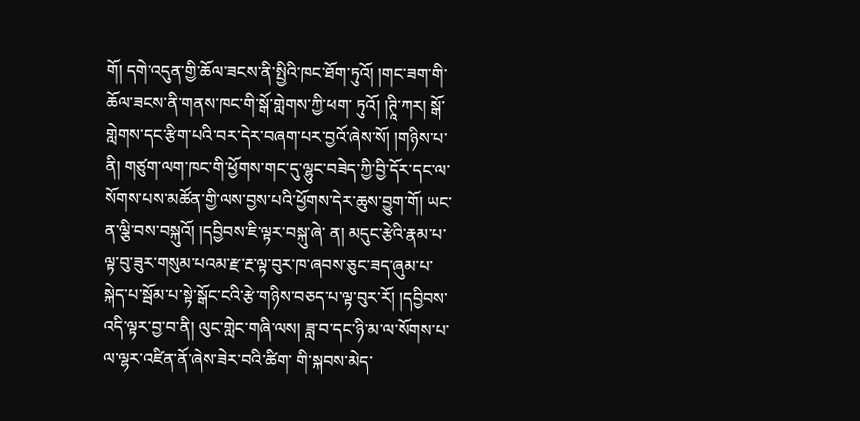གོ། དགེ་འདུན་གྱི་ཆོལ་ཟངས་ནི་སྤྱིའི་ཁང་ཐོག་ཏུའོ། །གང་ཟག་གི་ཆོལ་ཟངས་ནི་གནས་ཁང་གི་སྒོ་གླེགས་ཀྱི་ཕག་ ཏུའོ། །ཊཱི་ཀར། སྒོ་གླེགས་དང་རྩིག་པའི་བར་དེར་བཞག་པར་བྱའོ་ཞེས་སོ། །གཉིས་པ་ནི། གཙུག་ལག་ཁང་གི་ཕྱོགས་གང་དུ་ལྷུང་བཟེད་ཀྱི་བྱི་དོར་དང་ལ་སོགས་པས་མཚོན་གྱི་ལས་བྱས་པའི་ཕྱོགས་དེར་ཆུས་བྱུག་གོ། ཡང་ན་ལྕི་བས་བསྐུའོ། །དབྱིབས་ཇི་ལྟར་བསྐུ་ཞེ་ ན། མདུང་རྩེའི་རྣམ་པ་ལྟ་བུ་ཟུར་གསུམ་པའམ་རྫ་རྔ་ལྟ་བུར་ཁ་ཞབས་ཅུང་ཟད་ཞུམ་པ་སྐེད་པ་སྦོམ་པ་སྟེ་སྒོང་ངའི་རྩེ་གཉིས་བཅད་པ་ལྟ་བུར་རོ། །དབྱིབས་འདི་ལྟར་བྱ་བ་ནི། ལུང་གླེང་གཞི་ལས། ཟླ་བ་དང་ཉི་མ་ལ་སོགས་པ་ལ་ལྷར་འཛིན་ནོ་ཞེས་ཟེར་བའི་ཚིག་ གི་སྐབས་མེད་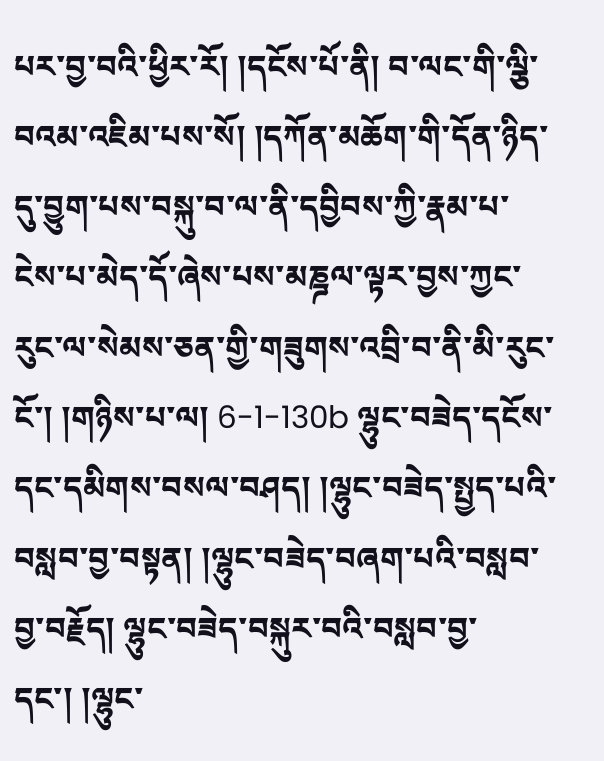པར་བྱ་བའི་ཕྱིར་རོ། །དངོས་པོ་ནི། བ་ལང་གི་ལྕི་བའམ་འཇིམ་པས་སོ། །དཀོན་མཆོག་གི་དོན་ཉིད་དུ་བྱུག་པས་བསྐུ་བ་ལ་ནི་དབྱིབས་ཀྱི་རྣམ་པ་ངེས་པ་མེད་དོ་ཞེས་པས་མཎྜལ་ལྟར་བྱས་ཀྱང་རུང་ལ་སེམས་ཅན་གྱི་གཟུགས་འབྲི་བ་ནི་མི་རུང་ངོ་། །གཉིས་པ་ལ། 6-1-130b ལྷུང་བཟེད་དངོས་དང་དམིགས་བསལ་བཤད། །ལྷུང་བཟེད་སྤྱད་པའི་བསླབ་བྱ་བསྟན། །ལྷུང་བཟེད་བཞག་པའི་བསླབ་བྱ་བརྗོད། ལྷུང་བཟེད་བསྐུར་བའི་བསླབ་བྱ་དང་། །ལྷུང་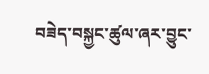བཟེད་བསྐྱང་ཚུལ་ཞར་བྱུང་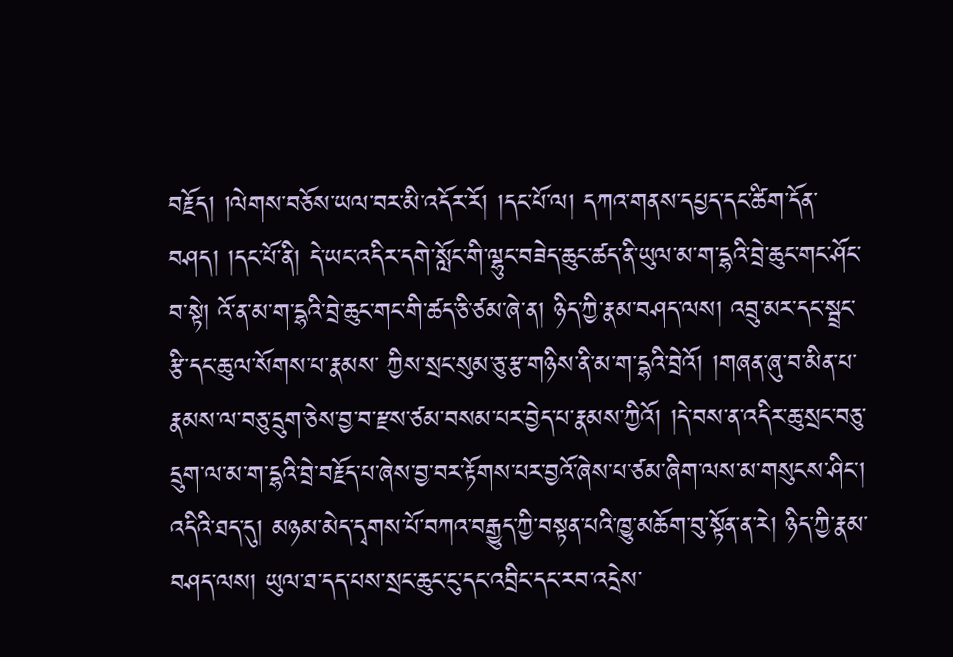བརྗོད། །ལེགས་བཅོས་ཡལ་བར་མི་འདོར་རོ། །དང་པོ་ལ། དཀའ་གནས་དཔྱད་དང་ཚིག་དོན་བཤད། །དང་པོ་ནི། དེ་ཡང་འདིར་དགེ་སློང་གི་ལྷུང་བཟེད་ཆུང་ཚད་ནི་ཡུལ་མ་ག་དྷའི་བྲེ་ཆུང་གང་ཤོང་བ་སྟེ། འོ་ན་མ་ག་དྷའི་བྲེ་ཆུང་གང་གི་ཚད་ཅི་ཙམ་ཞེ་ན། ཉིད་ཀྱི་རྣམ་བཤད་ལས། འབྲུ་མར་དང་སྦྲང་རྩི་དང་ཆུ་ལ་སོགས་པ་རྣམས་ ཀྱིས་སྲང་སུམ་ཅུ་རྩ་གཉིས་ནི་མ་ག་དྷའི་བྲེའོ། །གཞན་ཞུ་བ་མིན་པ་རྣམས་ལ་བཅུ་དྲུག་ཅེས་བྱ་བ་རྫས་ཙམ་བསམ་པར་བྱེད་པ་རྣམས་ཀྱིའོ། །དེ་བས་ན་འདིར་ཆུ་སྲང་བཅུ་དྲུག་ལ་མ་ག་དྷའི་བྲེ་བརྗོད་པ་ཞེས་བྱ་བར་རྟོགས་པར་བྱའོ་ཞེས་པ་ཙམ་ཞིག་ལས་མ་གསུངས་ཤིང་། འདིའི་ཐད་དུ། མཉམ་མེད་དྭགས་པོ་བཀའ་བརྒྱུད་ཀྱི་བསྟན་པའི་ཁྱུ་མཆོག་བུ་སྟོན་ན་རེ། ཉིད་ཀྱི་རྣམ་བཤད་ལས། ཡུལ་ཐ་དད་པས་སྲང་ཆུང་ངུ་དང་འབྲིང་དང་རབ་འདྲེས་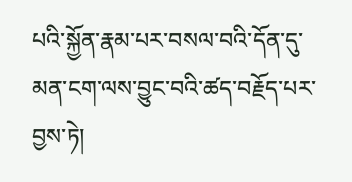པའི་སྐྱོན་རྣམ་པར་བསལ་བའི་དོན་དུ་མན་ངག་ལས་བྱུང་བའི་ཚད་བརྗོད་པར་བྱས་ཏེ།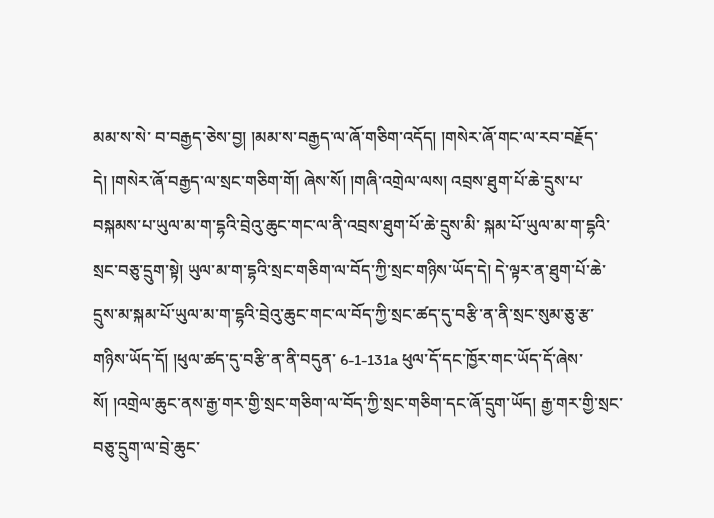མམ་ས་སེ་ བ་བརྒྱད་ཅེས་བྱ། །མམ་ས་བརྒྱད་ལ་ཞོ་གཅིག་འདོད། །གསེར་ཞོ་གང་ལ་རབ་བརྗོད་དེ། །གསེར་ཞོ་བརྒྱད་ལ་སྲང་གཅིག་གོ། ཞེས་སོ། །གཞི་འགྲེལ་ལས། འབྲས་ཐུག་པོ་ཆེ་དྲུས་པ་བསྐམས་པ་ཡུལ་མ་ག་དྷའི་བྲེའུ་ཆུང་གང་ལ་ནི་འབྲས་ཐུག་པོ་ཆེ་དྲུས་མི་ སྐམ་པོ་ཡུལ་མ་ག་དྷའི་སྲང་བཅུ་དྲུག་སྟེ། ཡུལ་མ་ག་དྷའི་སྲང་གཅིག་ལ་བོད་ཀྱི་སྲང་གཉིས་ཡོད་དེ། དེ་ལྟར་ན་ཐུག་པོ་ཆེ་དྲུས་མ་སྐམ་པོ་ཡུལ་མ་ག་དྷའི་བྲེའུ་ཆུང་གང་ལ་བོད་ཀྱི་སྲང་ཚད་དུ་བརྩི་ན་ནི་སྲང་སུམ་ཅུ་རྩ་གཉིས་ཡོད་དོ། །ཕུལ་ཚད་དུ་བརྩི་ན་ནི་བདུན་ 6-1-131a ཕུལ་དོ་དང་ཁྱོར་གང་ཡོད་དོ་ཞེས་སོ། །འགྲེལ་ཆུང་ནས་རྒྱ་གར་གྱི་སྲང་གཅིག་ལ་བོད་ཀྱི་སྲང་གཅིག་དང་ཞོ་དྲུག་ཡོད། རྒྱ་གར་གྱི་སྲང་བཅུ་དྲུག་ལ་བྲེ་ཆུང་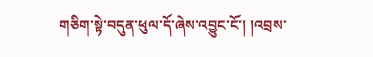གཅིག་སྟེ་བདུན་ཕུལ་དོ་ཞེས་འབྱུང་ངོ་། །འབྲས་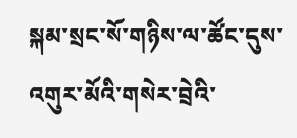སྐམ་སྲང་སོ་གཉིས་ལ་ཚོང་དུས་ འགུར་མོའི་གསེར་བྲེའི་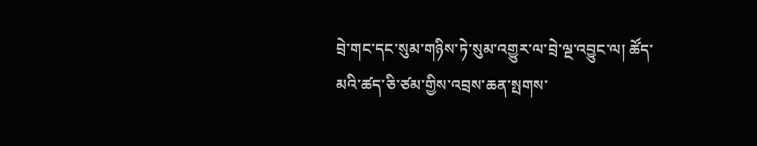བྲེ་གང་དང་སུམ་གཉིས་ཏེ་སུམ་འགྱུར་ལ་བྲེ་ལྔ་འབྱུང་ལ། ཚོད་མའི་ཚད་ཅི་ཙམ་གྱིས་འབྲས་ཆན་སྤགས་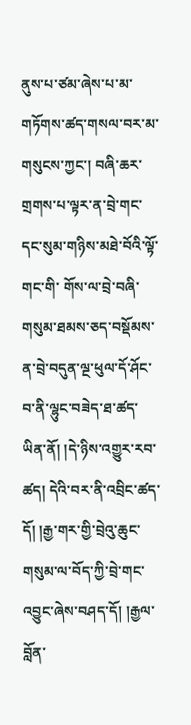ནུས་པ་ཙམ་ཞེས་པ་མ་གཏོགས་ཚད་གསལ་བར་མ་གསུངས་ཀྱང་། བཞི་ཆར་གྲགས་པ་ལྟར་ན་བྲེ་གང་དང་སུམ་གཉིས་མཐེ་བོའི་ལྟོ་གང་གི་ གོས་ལ་བྲེ་བཞི་གསུམ་ཐམས་ཅད་བསྡོམས་ན་བྲེ་བདུན་ལྔ་ཕུལ་དོ་ཤོང་བ་ནི་ལྷུང་བཟེད་ཐ་ཚད་ཡིན་ནོ། །དེ་ཉིས་འགྱུར་རབ་ཚད། དེའི་བར་ནི་འབྲིང་ཚད་དོ། །རྒྱ་གར་གྱི་བྲེའུ་ཆུང་གསུམ་ལ་བོད་ཀྱི་བྲེ་གང་འབྱུང་ཞེས་བཤད་དོ། །རྒྱལ་བློན་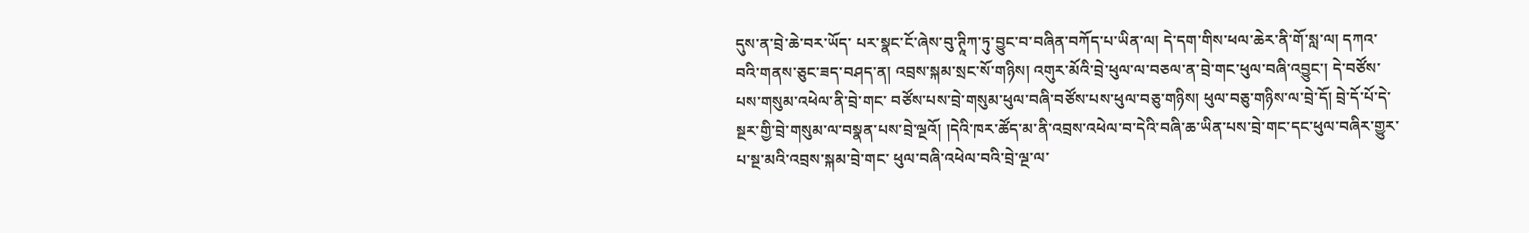དུས་ན་བྲེ་ཆེ་བར་ཡོད་ པར་སྣང་ངོ་ཞེས་བུ་ཊཱིཀ་ཏུ་བྱུང་བ་བཞིན་བཀོད་པ་ཡིན་ལ། དེ་དག་གིས་ཕལ་ཆེར་ནི་གོ་སླ་ལ། དཀའ་བའི་གནས་ཅུང་ཟད་བཤད་ན། འབྲས་སྐམ་སྲང་སོ་གཉིས། འགུར་མོའི་བྲེ་ཕུལ་ལ་བཅལ་ན་བྲེ་གང་ཕུལ་བཞི་འབྱུང་། དེ་བཙོས་པས་གསུམ་འཕེལ་ནི་བྲེ་གང་ བཙོས་པས་བྲེ་གསུམ་ཕུལ་བཞི་བཙོས་པས་ཕུལ་བཅུ་གཉིས། ཕུལ་བཅུ་གཉིས་ལ་བྲེ་དོ། བྲེ་དོ་པོ་དེ་སྔར་གྱི་བྲེ་གསུམ་ལ་བསྣན་པས་བྲེ་ལྔའོ། །དེའི་ཁར་ཚོད་མ་ནི་འབྲས་འཕེལ་བ་དེའི་བཞི་ཆ་ཡིན་པས་བྲེ་གང་དང་ཕུལ་བཞིར་གྱུར་པ་སྔ་མའི་འབྲས་སྐམ་བྲེ་གང་ ཕུལ་བཞི་འཕེལ་བའི་བྲེ་ལྔ་ལ་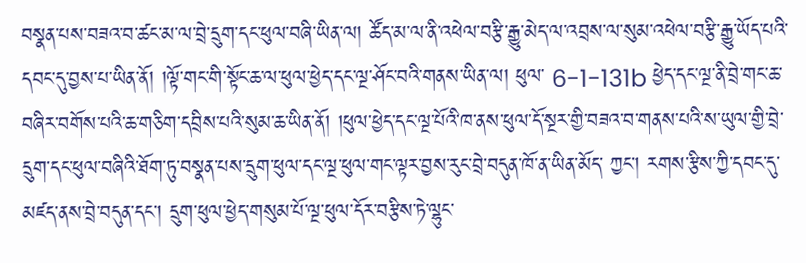བསྣན་པས་བཟའ་བ་ཚང་མ་ལ་བྲེ་དྲུག་དང་ཕུལ་བཞི་ཡིན་ལ། ཚོད་མ་ལ་ནི་འཕེལ་བརྩི་རྒྱུ་མེད་ལ་འབྲས་ལ་སུམ་འཕེལ་བརྩི་རྒྱུ་ཡོད་པའི་དབང་དུ་བྱས་པ་ཡིན་ནོ། །ལྟོ་གང་གི་སྟོང་ཆ་ལ་ཕུལ་ཕྱེད་དང་ལྔ་ཤོང་བའི་གནས་ཡིན་ལ། ཕུལ་ 6-1-131b ཕྱེད་དང་ལྔ་ནི་བྲེ་གང་ཆ་བཞིར་བགོས་པའི་ཆ་གཅིག་དབྲིས་པའི་སུམ་ཆ་ཡིན་ནོ། །ཕུལ་ཕྱེད་དང་ལྔ་པོའི་ཁ་ནས་ཕུལ་དོ་སྔར་གྱི་བཟའ་བ་གནས་པའི་ས་ཡུལ་གྱི་བྲེ་དྲུག་དང་ཕུལ་བཞིའི་ཐོག་ཏུ་བསྣན་པས་དྲུག་ཕུལ་དང་ལྔ་ཕུལ་གང་ལྟར་བྱས་རུང་བྲེ་བདུན་ཁོ་ན་ཡིན་མོད་ ཀྱང་། རགས་རྩིས་ཀྱི་དབང་དུ་མཛད་ནས་བྲེ་བདུན་དང་། དྲུག་ཕུལ་ཕྱེད་གསུམ་པོ་ལྔ་ཕུལ་དོར་བརྩིས་ཏེ་ལྷུང་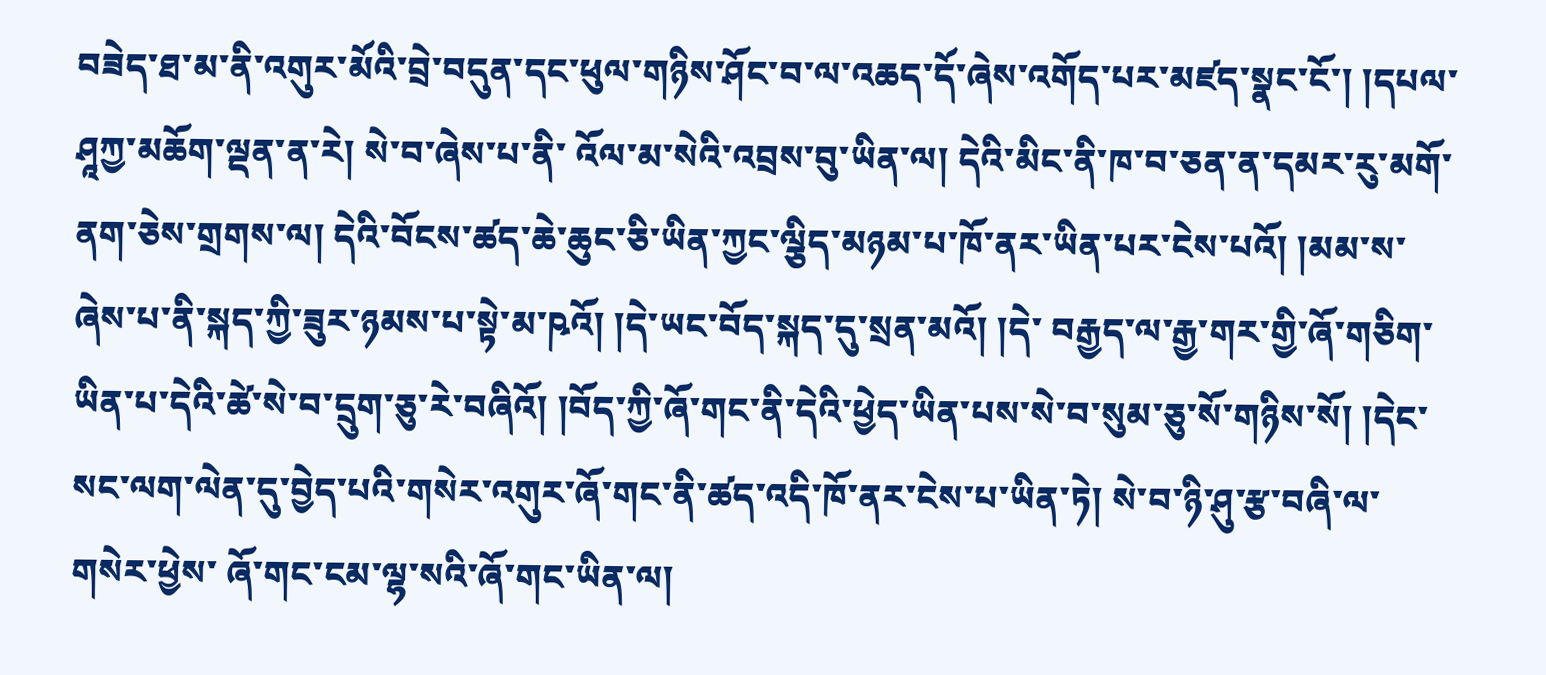བཟེད་ཐ་མ་ནི་འགུར་མོའི་བྲེ་བདུན་དང་ཕུལ་གཉིས་ཤོང་བ་ལ་འཆད་དོ་ཞེས་འགོད་པར་མཛད་སྣང་ངོ་། །དཔལ་ཤཱཀྱ་མཆོག་ལྡན་ན་རེ། སེ་བ་ཞེས་པ་ནི་ འོལ་མ་སེའི་འབྲས་བུ་ཡིན་ལ། དེའི་མིང་ནི་ཁ་བ་ཅན་ན་དམར་རུ་མགོ་ནག་ཅེས་གྲགས་ལ། དེའི་བོངས་ཚད་ཆེ་ཆུང་ཅི་ཡིན་ཀྱང་ལྕིད་མཉམ་པ་ཁོ་ནར་ཡིན་པར་ངེས་པའོ། །མམ་ས་ཞེས་པ་ནི་སྐད་ཀྱི་ཟུར་ཉམས་པ་སྟེ་མ་ཥའོ། །དེ་ཡང་བོད་སྐད་དུ་སྲན་མའོ། །དེ་ བརྒྱད་ལ་རྒྱ་གར་གྱི་ཞོ་གཅིག་ཡིན་པ་དེའི་ཚེ་སེ་བ་དྲུག་ཅུ་རེ་བཞིའོ། །བོད་ཀྱི་ཞོ་གང་ནི་དེའི་ཕྱེད་ཡིན་པས་སེ་བ་སུམ་ཅུ་སོ་གཉིས་སོ། །དེང་སང་ལག་ལེན་དུ་བྱེད་པའི་གསེར་འགུར་ཞོ་གང་ནི་ཚད་འདི་ཁོ་ནར་ངེས་པ་ཡིན་ཏེ། སེ་བ་ཉི་ཤུ་རྩ་བཞི་ལ་གསེར་ཕྱེས་ ཞོ་གང་ངམ་ལྷ་སའི་ཞོ་གང་ཡིན་ལ།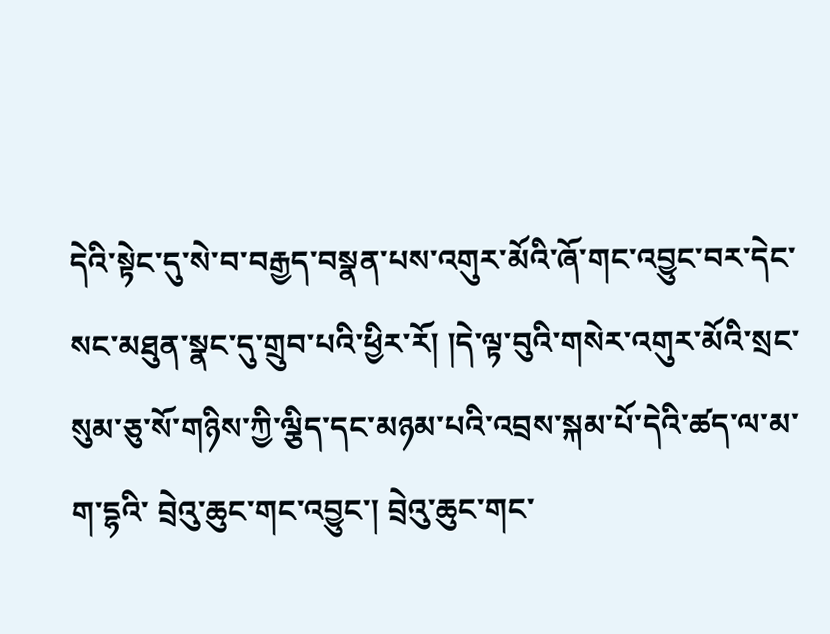དེའི་སྟེང་དུ་སེ་བ་བརྒྱད་བསྣན་པས་འགུར་མོའི་ཞོ་གང་འབྱུང་བར་དེང་སང་མཐུན་སྣང་དུ་གྲུབ་པའི་ཕྱིར་རོ། །དེ་ལྟ་བུའི་གསེར་འགུར་མོའི་སྲང་སུམ་ཅུ་སོ་གཉིས་ཀྱི་ལྕིད་དང་མཉམ་པའི་འབྲས་སྐམ་པོ་དེའི་ཚད་ལ་མ་ག་དྷའི་ བྲེའུ་ཆུང་གང་འབྱུང་། བྲེའུ་ཆུང་གང་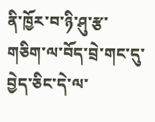ནི་ཁྱོར་བ་ཉི་ཤུ་རྩ་གཅིག་ལ་བོད་བྲེ་གང་དུ་བྱེད་ཅིང་དེ་ལ་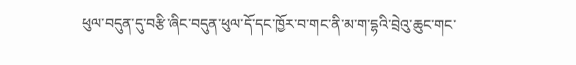ཕུལ་བདུན་དུ་བརྩི་ཞིང་བདུན་ཕུལ་དོ་དང་ཁྱོར་བ་གང་ནི་མ་ག་དྷའི་བྲེའུ་ཆུང་གང་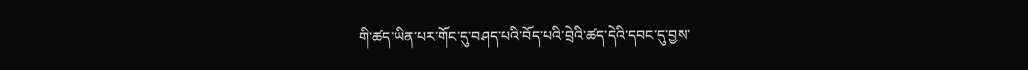གི་ཚད་ཡིན་པར་གོང་དུ་བཤད་པའི་བོད་པའི་བྲེའི་ཚད་དེའི་དབང་དུ་བྱས་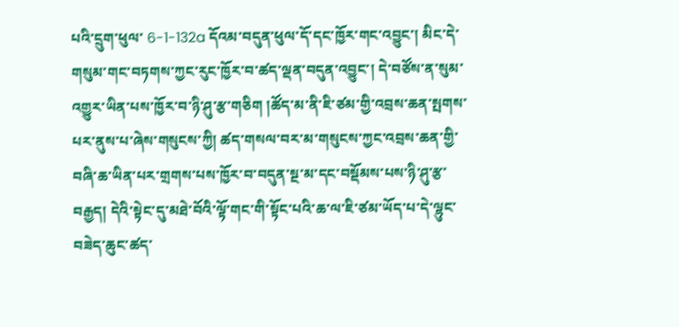པའི་དྲུག་ཕུལ་ 6-1-132a དོའམ་བདུན་ཕུལ་དོ་དང་ཁྱོར་གང་འབྱུང་། མིང་དེ་གསུམ་གང་བཏགས་ཀྱང་རུང་ཁྱོར་བ་ཚད་ལྡན་བདུན་འབྱུང་། དེ་བཙོས་ན་སུམ་འགྱུར་ཡིན་པས་ཁྱོར་བ་ཉི་ཤུ་རྩ་གཅིག །ཚོད་མ་ནི་ཇི་ཙམ་གྱི་འབྲས་ཆན་སྤགས་པར་ནུས་པ་ཞེས་གསུངས་ཀྱི། ཚད་གསལ་བར་མ་གསུངས་ཀྱང་འབྲས་ཆན་གྱི་བཞི་ཆ་ཡིན་པར་གྲགས་པས་ཁྱོར་བ་བདུན་སྔ་མ་དང་བསྡོམས་པས་ཉི་ཤུ་རྩ་བརྒྱད། དེའི་སྟེང་དུ་མཐེ་བོའི་ལྟོ་གང་གི་སྟོང་པའི་ཆ་ལ་ཇི་ཙམ་ཡོད་པ་དེ་ལྷུང་བཟེད་ཆུང་ཚད་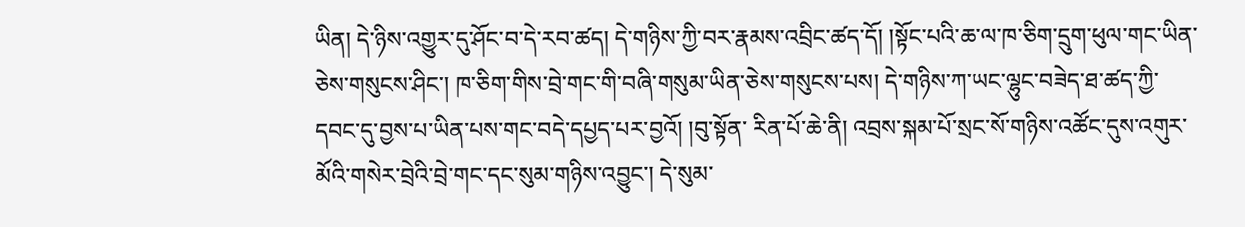ཡིན། དེ་ཉིས་འགྱུར་དུ་ཤོང་བ་དེ་རབ་ཚད། དེ་གཉིས་ཀྱི་བར་རྣམས་འབྲིང་ཚད་དོ། །སྟོང་པའི་ཆ་ལ་ཁ་ཅིག་དྲུག་ཕུལ་གང་ཡིན་ཅེས་གསུངས་ཤིང་། ཁ་ཅིག་གིས་བྲེ་གང་གི་བཞི་གསུམ་ཡིན་ཅེས་གསུངས་པས། དེ་གཉིས་ཀ་ཡང་ལྷུང་བཟེད་ཐ་ཚད་ཀྱི་དབང་དུ་བྱས་པ་ཡིན་པས་གང་བདེ་དཔྱད་པར་བྱའོ། །བུ་སྟོན་ རིན་པོ་ཆེ་ནི། འབྲས་སྐམ་པོ་སྲང་སོ་གཉིས་འཚོང་དུས་འགུར་མོའི་གསེར་བྲེའི་བྲེ་གང་དང་སུམ་གཉིས་འབྱུང་། དེ་སུམ་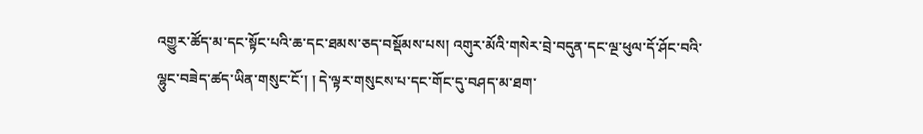འགྱུར་ཚོད་མ་དང་སྟོང་པའི་ཆ་དང་ཐམས་ཅད་བསྡོམས་པས། འགུར་མོའི་གསེར་བྲེ་བདུན་དང་ལྔ་ཕུལ་དོ་ཤོང་བའི་ལྷུང་བཟེད་ཚད་ཡིན་གསུང་ངོ་། ། དེ་ལྟར་གསུངས་པ་དང་གོང་དུ་བཤད་མ་ཐག་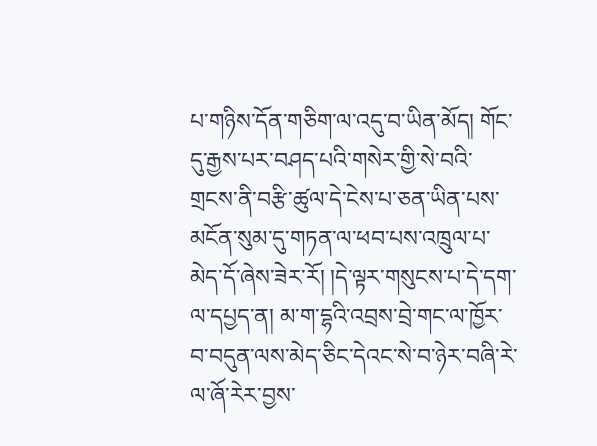པ་གཉིས་དོན་གཅིག་ལ་འདུ་བ་ཡིན་མོད། གོང་དུ་རྒྱས་པར་བཤད་པའི་གསེར་གྱི་སེ་བའི་གྲངས་ནི་བརྩི་ཚུལ་དེ་ངེས་པ་ཅན་ཡིན་པས་མངོན་སུམ་དུ་གཏན་ལ་ཕབ་པས་འཁྲུལ་པ་མེད་དོ་ཞེས་ཟེར་རོ། །དེ་ལྟར་གསུངས་པ་དེ་དག་ ལ་དཔྱད་ན། མ་ག་དྷའི་འབྲས་བྲེ་གང་ལ་ཁྱོར་བ་བདུན་ལས་མེད་ཅིང་དེའང་སེ་བ་ཉེར་བཞི་རེ་ལ་ཞོ་རེར་བྱས་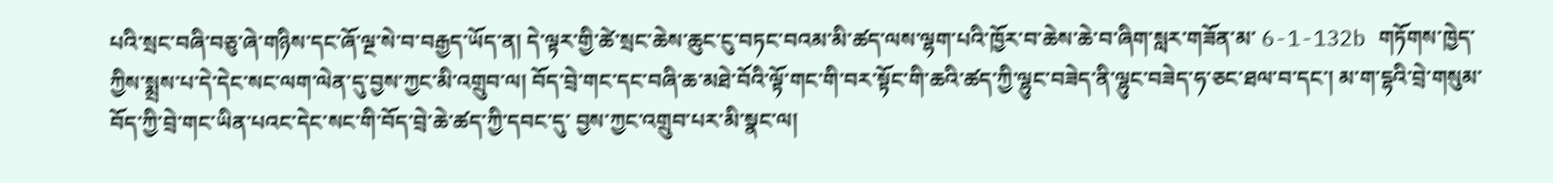པའི་སྲང་བཞི་བཅུ་ཞེ་གཉིས་དང་ཞོ་ལྔ་སེ་བ་བརྒྱད་ཡོད་ན། དེ་ལྟར་གྱི་ཚེ་སྲང་ཆེས་ཆུང་ངུ་བཏང་བའམ་མི་ཚད་ལས་ལྷག་པའི་ཁྱོར་བ་ཆེས་ཆེ་བ་ཞིག་སླར་གཟོན་མ་ 6-1-132b གཏོགས་ཁྱེད་ཀྱིས་སྨྲས་པ་དེ་དེང་སང་ལག་ལེན་དུ་བྱས་ཀྱང་མི་འགྲུབ་ལ། བོད་བྲེ་གང་དང་བཞི་ཆ་མཐེ་བོའི་ལྟོ་གང་གི་བར་སྟོང་གི་ཆའི་ཚད་ཀྱི་ལྷུང་བཟེད་ནི་ལྷུང་བཟེད་ཧ་ཅང་ཐལ་བ་དང་། མ་ག་དྷའི་བྲེ་གསུམ་བོད་ཀྱི་བྲེ་གང་ཡིན་པའང་དེང་སང་གི་བོད་བྲེ་ཆེ་ཚད་ཀྱི་དབང་དུ་ བྱས་ཀྱང་འགྲུབ་པར་མི་སྣང་ལ།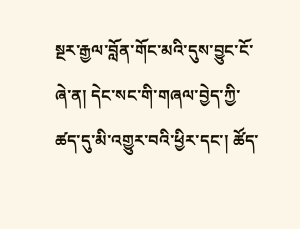སྔར་རྒྱལ་བློན་གོང་མའི་དུས་བྱུང་ངོ་ཞེ་ན། དེང་སང་གི་གཞལ་བྱེད་ཀྱི་ཚད་དུ་མི་འགྱུར་བའི་ཕྱིར་དང་། ཚོད་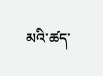མའི་ཚད་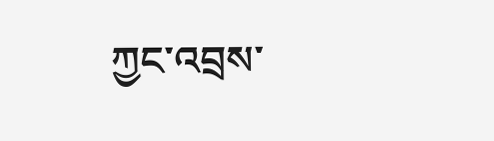ཀྱང་འབྲས་